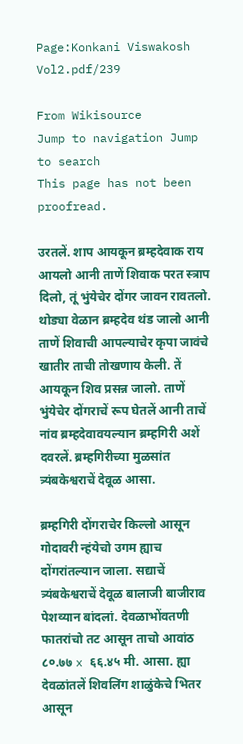Page:Konkani Viswakosh Vol2.pdf/239

From Wikisource
Jump to navigation Jump to search
This page has not been proofread.

उरतलें. शाप आयकून ब्रम्हदेवाक राय आयलो आनी ताणें शिवाक परत स्त्राप दिलो, तूं भुंयेचेर दोंगर जावन रावतलो. थोड्या वेळान ब्रम्हदेव थंड जालो आनी ताणें शिवाची आपल्याचेर कृपा जावंचे खातीर ताची तोखणाय केली. तें आयकून शिव प्रसन्न जालो. ताणें भुंयेचेर दोंगराचें रूप घेतलें आनी ताचें नांव ब्रम्हदेवावयल्यान ब्रम्हगिरी अशें दवरलें. ब्रम्हगिरीच्या मुळसांत त्र्यंबकेश्वराचें देवूळ आसा.

ब्रम्हगिरी दोंगराचेर किल्लो आसून गोदावरी न्हंयेचो उगम ह्याच दोंगरांतल्यान जाला. सद्याचें त्र्यंबकेश्वराचें देवूळ बालाजी बाजीराव पेशव्यान बांदलां. देवळाभोंवतणी फातरांचो तट आसून ताचो आवांठ ८०.७७ x ६६.४५ मी. आसा. ह्या देवळांतलें शिवलिंग शाळुंकेचे भितर आसून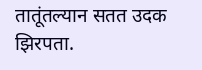तातूंतल्यान सतत उदक झिरपता.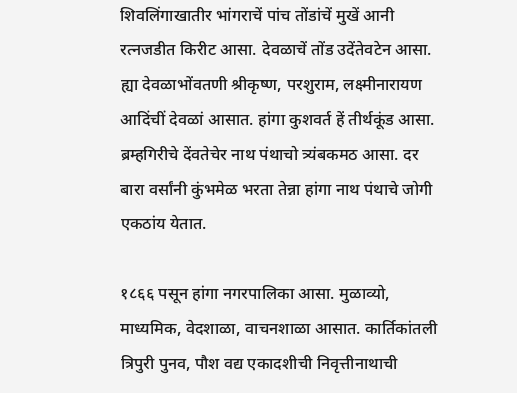शिवलिंगाखातीर भांगराचें पांच तोंडांचें मुखें आनी रत्नजडीत किरीट आसा. देवळाचें तोंड उदेंतेवटेन आसा. ह्या देवळाभोंवतणी श्रीकृष्ण, परशुराम, लक्ष्मीनारायण आदिंचीं देवळां आसात. हांगा कुशवर्त हें तीर्थकूंड आसा. ब्रम्हगिरीचे देंवतेचेर नाथ पंथाचो त्र्यंबकमठ आसा. दर बारा वर्सांनी कुंभमेळ भरता तेन्ना हांगा नाथ पंथाचे जोगी एकठांय येतात.

१८६६ पसून हांगा नगरपालिका आसा. मुळाव्यो, माध्यमिक, वेदशाळा, वाचनशाळा आसात. कार्तिकांतली त्रिपुरी पुनव, पौश वद्य एकादशीची निवृत्तीनाथाची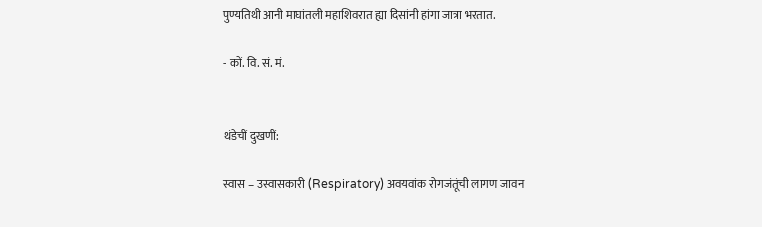पुण्यतिथी आनी माघांतली महाशिवरात ह्या दिसांनी हांगा जात्रा भरतात.

- कों. वि. सं. मं.


थंडेचीं दुखणीं:

स्वास – उस्वासकारी (Respiratory) अवयवांक रोगजंतूंची लागण जावन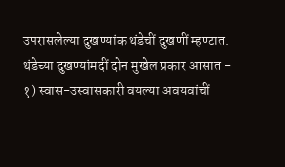उपरासलेल्या दुखण्यांक थंडेचीं दुखणीं म्हण्टात.
थंडेच्या दुखण्यांमदीं दोन मुखेल प्रकार आसात -
१) स्वास-उस्वासकारी वयल्या अवयवांचीं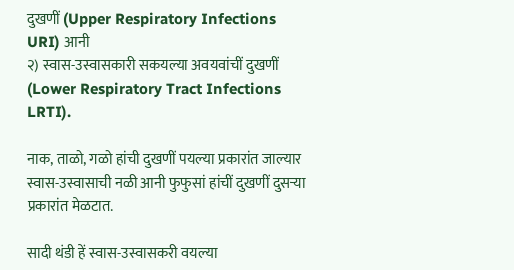दुखणीं (Upper Respiratory Infections URI) आनी
२) स्वास-उस्वासकारी सकयल्या अवयवांचीं दुखणीं (Lower Respiratory Tract Infections LRTI).

नाक, ताळो, गळो हांची दुखणीं पयल्या प्रकारांत जाल्यार स्वास-उस्वासाची नळी आनी फुफुसां हांचीं दुखणीं दुसर्‍या प्रकारांत मेळटात.

सादी थंडी हें स्वास-उस्वासकरी वयल्या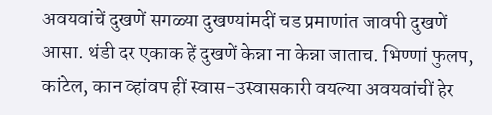अवयवांचें दुखणें सगळ्या दुखण्यांमदीं चड प्रमाणांत जावपी दुखणें आसा. थंडी दर एकाक हें दुखणें केन्ना ना केन्ना जाताच. भिण्णां फुलप, कांटेल, कान व्हांवप हीं स्वास-उस्वासकारी वयल्या अवयवांचीं हेर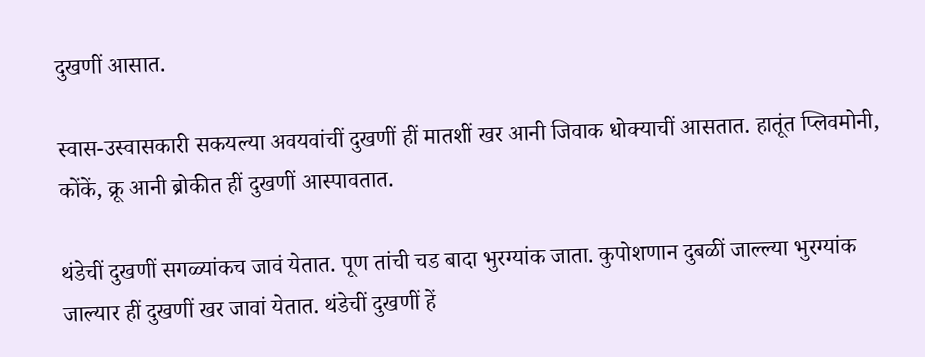दुखणीं आसात.

स्वास-उस्वासकारी सकयल्या अवयवांचीं दुखणीं हीं मातशीं खर आनी जिवाक धोक्याचीं आसतात. हातूंत प्लिवमोनी, कोंकें, क्रू आनी ब्रोकीत हीं दुखणीं आस्पावतात.

थंडेचीं दुखणीं सगळ्यांकच जावं येतात. पूण तांची चड बादा भुरग्यांक जाता. कुपोशणान दुबळीं जाल्ल्या भुरग्यांक जाल्यार हीं दुखणीं खर जावां येतात. थंडेचीं दुखणीं हें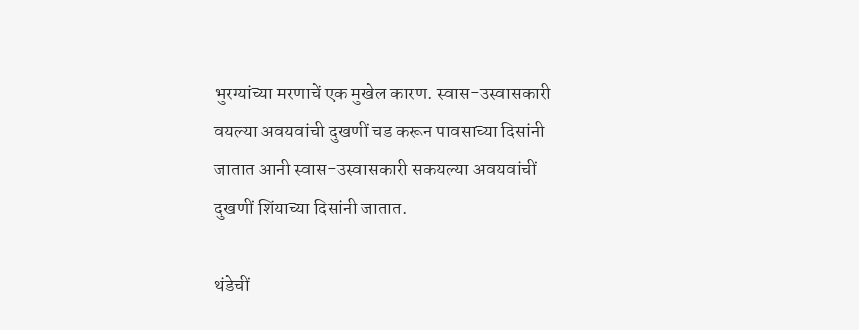भुरग्यांच्या मरणाचें एक मुखेल कारण. स्वास-उस्वासकारी वयल्या अवयवांची दुखणीं चड करून पावसाच्या दिसांनी जातात आनी स्वास-उस्वासकारी सकयल्या अवयवांचीं दुखणीं शिंयाच्या दिसांनी जातात.

थंडेचीं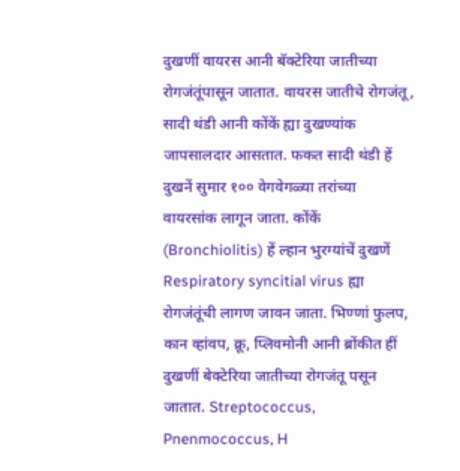दुखणीं वायरस आनी बॅक्टेरिया जातीच्या रोगजंतूंपासून जातात. वायरस जातीचे रोगजंतू, सादी थंडी आनी कोंकें ह्या दुखण्यांक जापसालदार आसतात. फकत सादी थंडी हें दुखनें सुमार १०० वेगवेगळ्या तरांच्या वायरसांक लागून जाता. कोंकें (Bronchiolitis) हें ल्हान भुरग्यांचें दुखणें Respiratory syncitial virus ह्या रोगजंतूंची लागण जावन जाता. भिण्णां फुलप, कान व्हांवप, क्रू, प्लिवमोनी आनी ब्रोंकीत हीं दुखणीं बेक्टेरिया जातीच्या रोगजंतू पसून जातात. Streptococcus, Pnenmococcus, H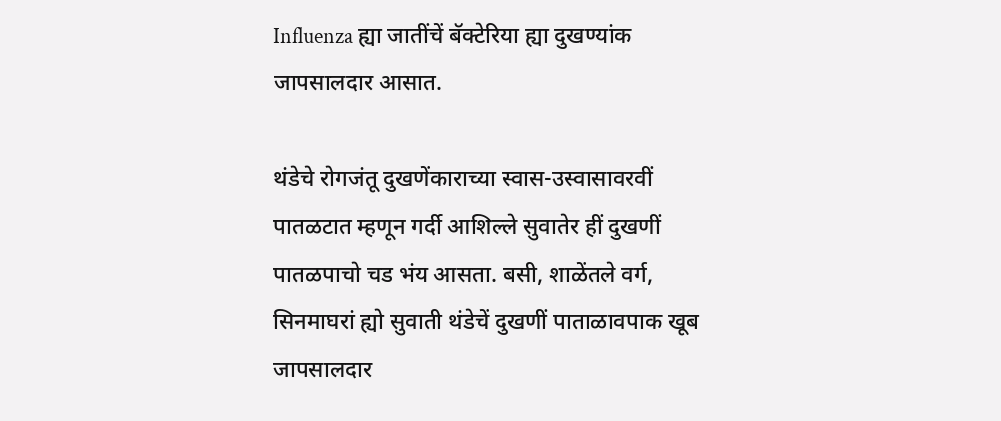Influenza ह्या जातींचें बॅक्टेरिया ह्या दुखण्यांक जापसालदार आसात.

थंडेचे रोगजंतू दुखणेंकाराच्या स्वास-उस्वासावरवीं पातळटात म्हणून गर्दी आशिल्ले सुवातेर हीं दुखणीं पातळपाचो चड भंय आसता. बसी, शाळेंतले वर्ग, सिनमाघरां ह्यो सुवाती थंडेचें दुखणीं पाताळावपाक खूब जापसालदार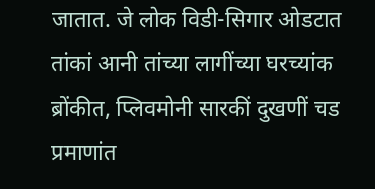जातात. जे लोक विडी-सिगार ओडटात तांकां आनी तांच्या लागींच्या घरच्यांक ब्रोंकीत, प्लिवमोनी सारकीं दुखणीं चड प्रमाणांत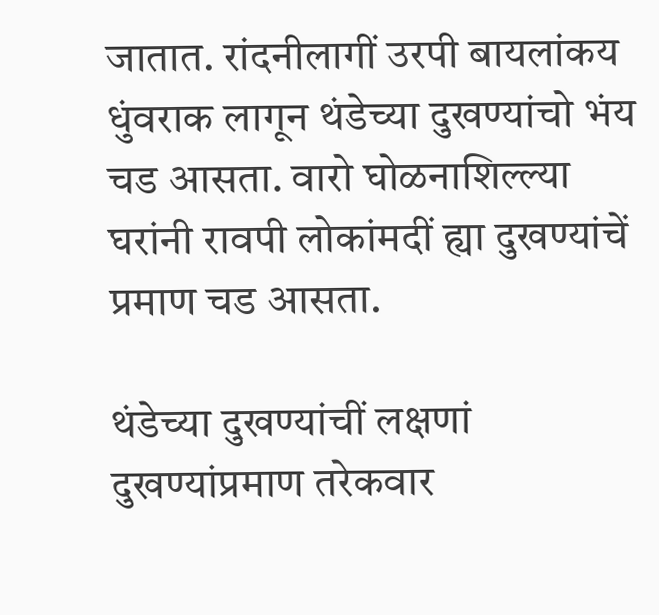जातात. रांदनीलागीं उरपी बायलांकय धुंवराक लागून थंडेच्या दुखण्यांचो भंय चड आसता. वारो घोळनाशिल्ल्या घरांनी रावपी लोकांमदीं ह्या दुखण्यांचें प्रमाण चड आसता.

थंडेच्या दुखण्यांचीं लक्षणां दुखण्यांप्रमाण तरेकवार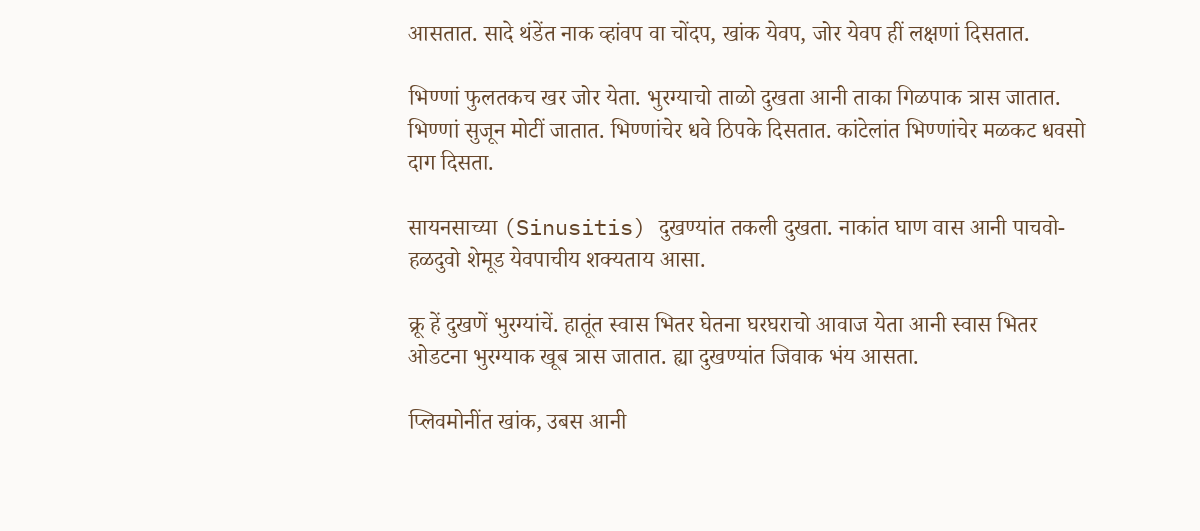आसतात. सादे थंडेंत नाक व्हांवप वा चोंदप, खांक येवप, जोर येवप हीं लक्षणां दिसतात.

भिण्णां फुलतकच खर जोर येता. भुरग्याचो ताळो दुखता आनी ताका गिळपाक त्रास जातात. भिण्णां सुजून मोटीं जातात. भिण्णांचेर धवे ठिपके दिसतात. कांटेलांत भिण्णांचेर मळकट धवसो दाग दिसता.

सायनसाच्या (Sinusitis) दुखण्यांत तकली दुखता. नाकांत घाण वास आनी पाचवो-हळदुवो शेमूड येवपाचीय शक्यताय आसा.

क्रू हें दुखणें भुरग्यांचें. हातूंत स्वास भितर घेतना घरघराचो आवाज येता आनी स्वास भितर ओडटना भुरग्याक खूब त्रास जातात. ह्या दुखण्यांत जिवाक भंय आसता.

प्लिवमोनींत खांक, उबस आनी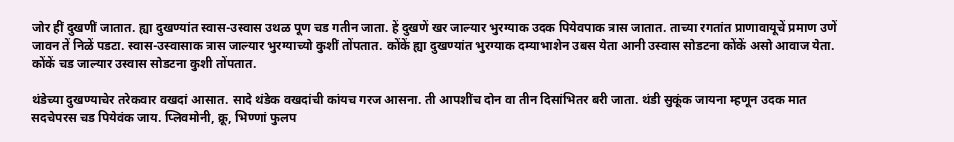जोर हीं दुखणीं जातात. ह्या दुखण्यांत स्वास-उस्वास उथळ पूण चड गतीन जाता. हें दुखणें खर जाल्यार भुरग्याक उदक पियेवपाक त्रास जातात. ताच्या रगतांत प्राणावायूचें प्रमाण उणें जावन तें निळें पडटा. स्वास-उस्वासाक त्रास जाल्यार भुरग्याच्यो कुशीं तोंपतात. कोंकें ह्या दुखण्यांत भुरग्याक दम्याभाशेन उबस येता आनी उस्वास सोडटना कोंकें असो आवाज येता. कोंकें चड जाल्यार उस्वास सोडटना कुशी तोंपतात.

थंडेच्या दुखण्याचेर तरेकवार वखदां आसात. सादे थंडेक वखदांची कांयच गरज आसना. ती आपशींच दोन वा तीन दिसांभितर बरी जाता. थंडी सुकूंक जायना म्हणून उदक मात सदचेपरस चड पियेवंक जाय. प्लिवमोनी, क्रू, भिण्णां फुलप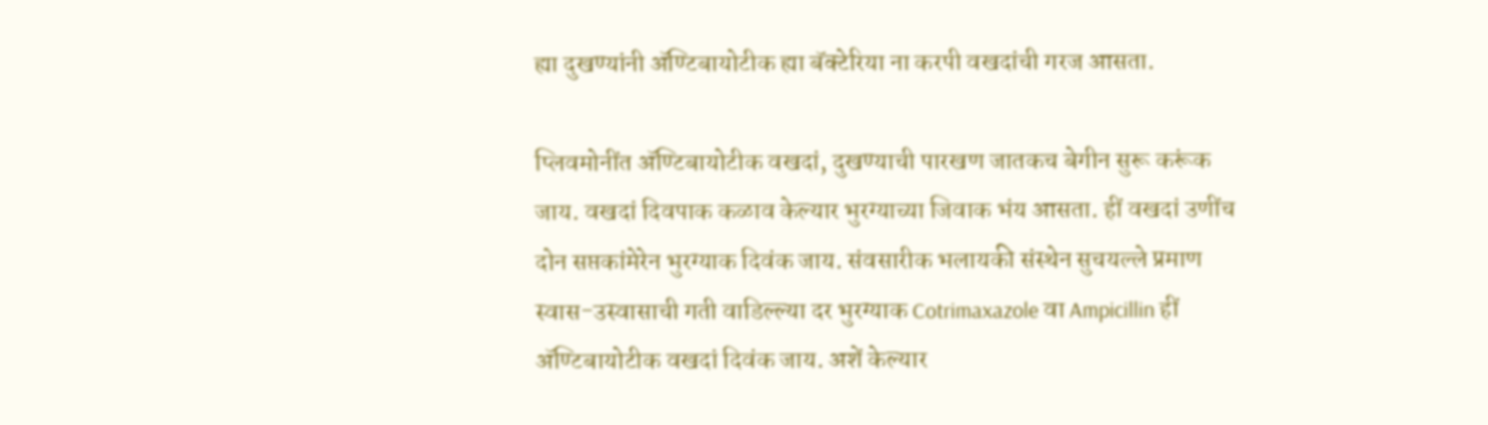ह्या दुखण्यांनी ॲण्टिबायोटीक ह्या बॅक्टेरिया ना करपी वखदांची गरज आसता.

प्लिवमोनींत ॲण्टिबायोटीक वखदां, दुखण्याची पारखण जातकच बेगीन सुरू करूंक जाय. वखदां दिवपाक कळाव केल्यार भुरग्याच्या जिवाक भंय आसता. हीं वखदां उणींच दोन सप्तकांमेरेन भुरग्याक दिवंक जाय. संवसारीक भलायकी संस्थेन सुचयल्ले प्रमाण स्वास-उस्वासाची गती वाडिल्ल्या दर भुरग्याक Cotrimaxazole वा Ampicillin हीं ॲण्टिबायोटीक वखदां दिवंक जाय. अशें केल्यार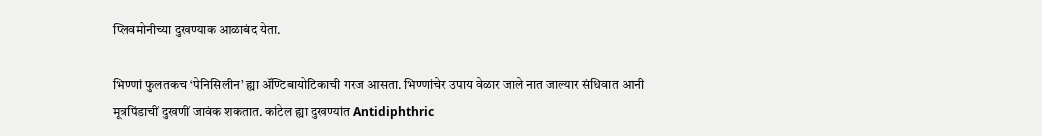प्लिवमोनीच्या दुखण्याक आळाबंद येता.

भिण्णां फुलतकच ‘पेनिसिलीन’ ह्या ॲण्टिबायोटिकाची गरज आसता. भिण्णांचेर उपाय वेळार जाले नात जाल्यार संधिवात आनी मूत्रपिंडाचीं दुखणीं जावंक शकतात. कांटेल ह्या दुखण्यांत Antidiphthric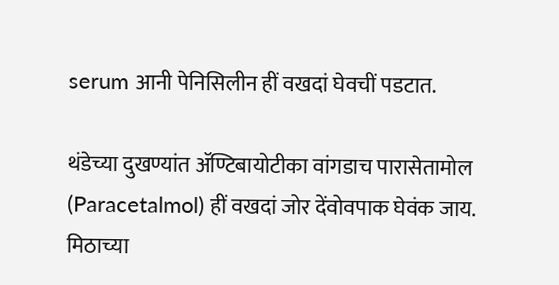serum आनी पेनिसिलीन हीं वखदां घेवचीं पडटात.

थंडेच्या दुखण्यांत ॲण्टिबायोटीका वांगडाच पारासेतामोल (Paracetalmol) हीं वखदां जोर देंवोवपाक घेवंक जाय. मिठाच्या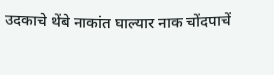उदकाचे थेंबे नाकांत घाल्यार नाक चोंदपाचें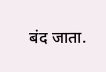बंद जाता.